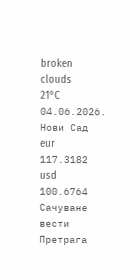broken clouds
21°C
04.06.2026.
Нови Сад
eur
117.3182
usd
100.6764
Сачуване вести Претрага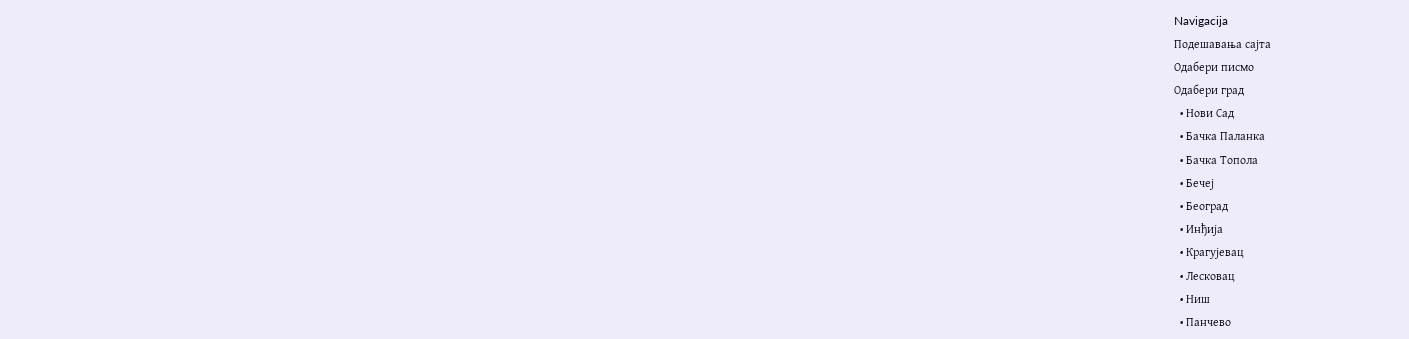Navigacija
Подешавања сајта
Одабери писмо
Одабери град
  • Нови Сад
  • Бачка Паланка
  • Бачка Топола
  • Бечеј
  • Београд
  • Инђија
  • Крагујевац
  • Лесковац
  • Ниш
  • Панчево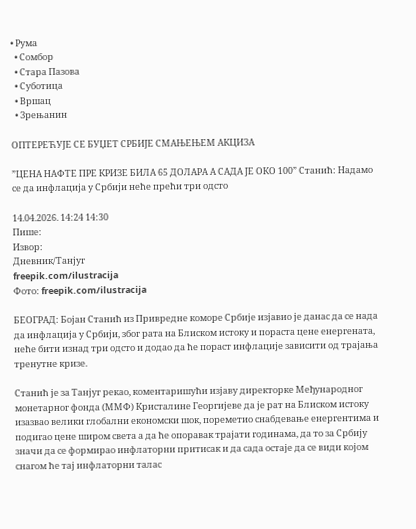• Рума
  • Сомбор
  • Стара Пазова
  • Суботица
  • Вршац
  • Зрењанин

ОПТЕРЕЋУЈЕ СЕ БУЏЕТ СРБИЈЕ СМАЊЕЊЕМ АКЦИЗА

”ЦЕНА НАФТЕ ПРЕ КРИЗЕ БИЛА 65 ДОЛАРА А САДА ЈЕ ОКО 100” Станић: Надамо се да инфлација у Србији неће прећи три одсто

14.04.2026. 14:24 14:30
Пише:
Извор:
Дневник/Танјуг
freepik.com/ilustracija
Фото: freepik.com/ilustracija

БЕОГРАД: Бојан Станић из Привредне коморе Србије изјавио је данас да се нада да инфлација у Србији, због рата на Блиском истоку и пораста цене енергената, неће бити изнад три одсто и додао да ће пораст инфлације зависити од трајања тренутне кризе.

Станић је за Танјуг рекао, коментаришући изјаву директорке Међународног монетарног фонда (ММФ) Кристалине Георгијеве да је рат на Блиском истоку изазвао велики глобални економски шок, пореметио снабдевање енергентима и подигао цене широм света а да ће опоравак трајати годинама, да то за Србију значи да се формирао инфлаторни притисак и да сада остаје да се види којом снагом ће тај инфлаторни талас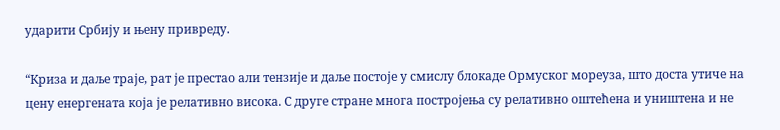ударити Србију и њену привреду.

“Криза и даље траје, рат је престао али тензије и даље постоје у смислу блокаде Ормуског мореуза, што доста утиче на цену енергената која је релативно висока. С друге стране многа постројења су релативно оштећена и уништена и не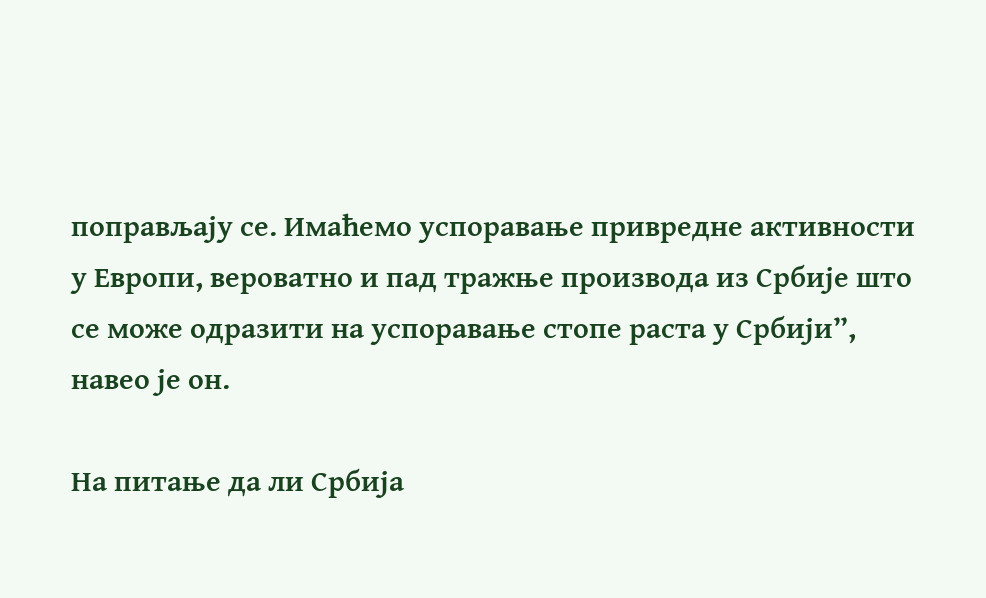поправљају се. Имаћемо успоравање привредне активности у Европи, вероватно и пад тражње производа из Србије што се може одразити на успоравање стопе раста у Србији”, навео је он.

На питање да ли Србија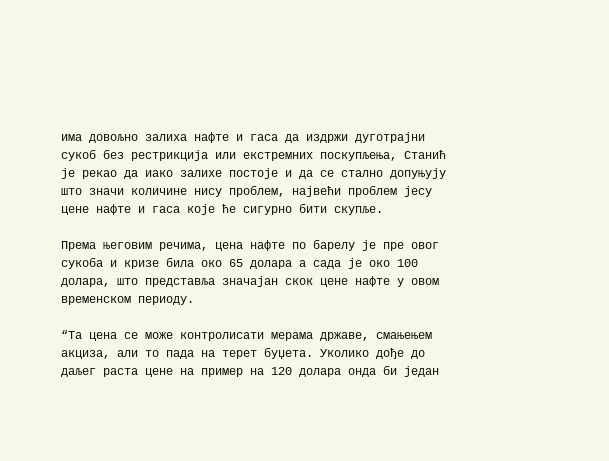има довољно залиха нафте и гаса да издржи дуготрајни сукоб без рестрикција или екстремних поскупљења, Станић је рекао да иако залихе постоје и да се стално допуњују што значи количине нису проблем, највећи проблем јесу цене нафте и гаса које ће сигурно бити скупље.

Према његовим речима, цена нафте по барелу је пре овог сукоба и кризе била око 65 долара а сада је око 100 долара, што представља значајан скок цене нафте у овом временском периоду.

“Та цена се може контролисати мерама државе, смањењем акциза, али то пада на терет буџета. Уколико дође до даљег раста цене на пример на 120 долара онда би један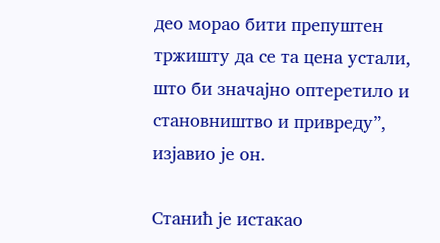део морао бити препуштен тржишту да се та цена устали, што би значајно оптеретило и становништво и привреду”, изјавио је он.

Станић је истакао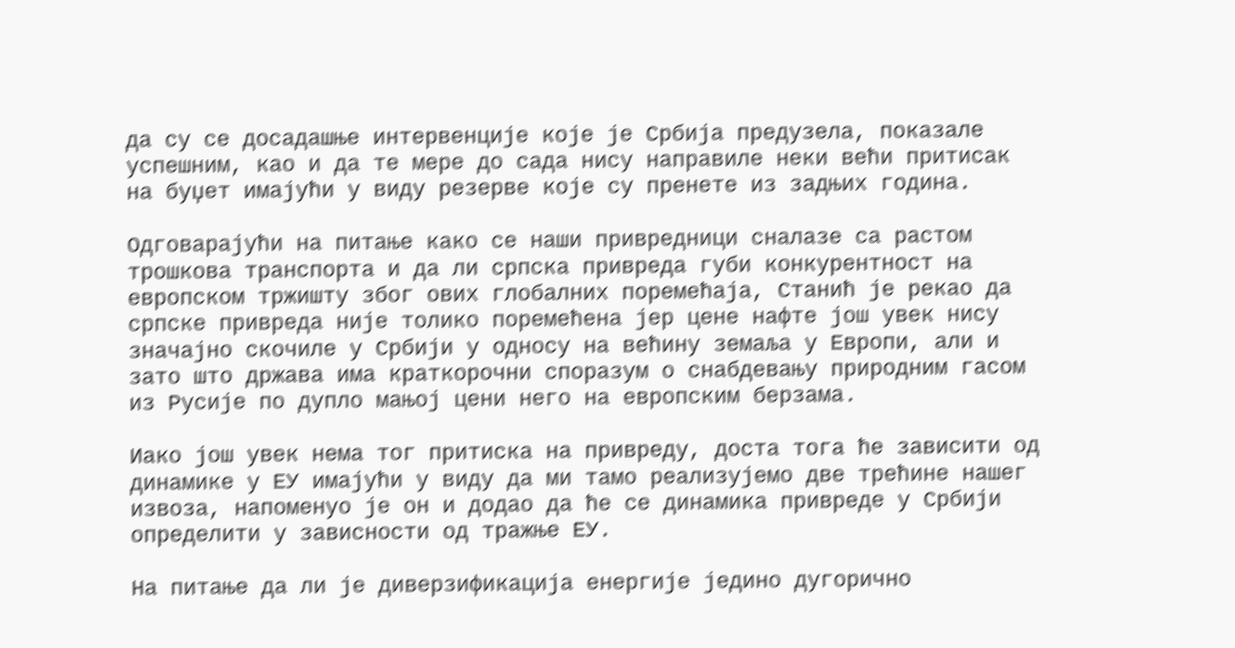да су се досадашње интервенције које је Србија предузела, показале успешним, као и да те мере до сада нису направиле неки већи притисак на буџет имајући у виду резерве које су пренете из задњих година.

Одговарајући на питање како се наши привредници сналазе са растом трошкова транспорта и да ли српска привреда губи конкурентност на европском тржишту због ових глобалних поремећаја, Станић је рекао да српске привреда није толико поремећена јер цене нафте још увек нису значајно скочиле у Србији у односу на већину земаља у Европи, али и зато што држава има краткорочни споразум о снабдевању природним гасом из Русије по дупло мањој цени него на европским берзама.

Иако још увек нема тог притиска на привреду, доста тога ће зависити од динамике у ЕУ имајући у виду да ми тамо реализујемо две трећине нашег извоза, напоменуо је он и додао да ће се динамика привреде у Србији определити у зависности од тражње ЕУ.

На питање да ли је диверзификација енергије једино дугорично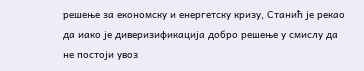решење за економску и енергетску кризу, Станић је рекао да иако је диверизификација добро решење у смислу да не постоји увоз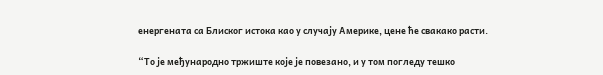енергената са Блиског истока као у случају Америке, цене ће свакако расти.

“То је међународно тржиште које је повезано, и у том погледу тешко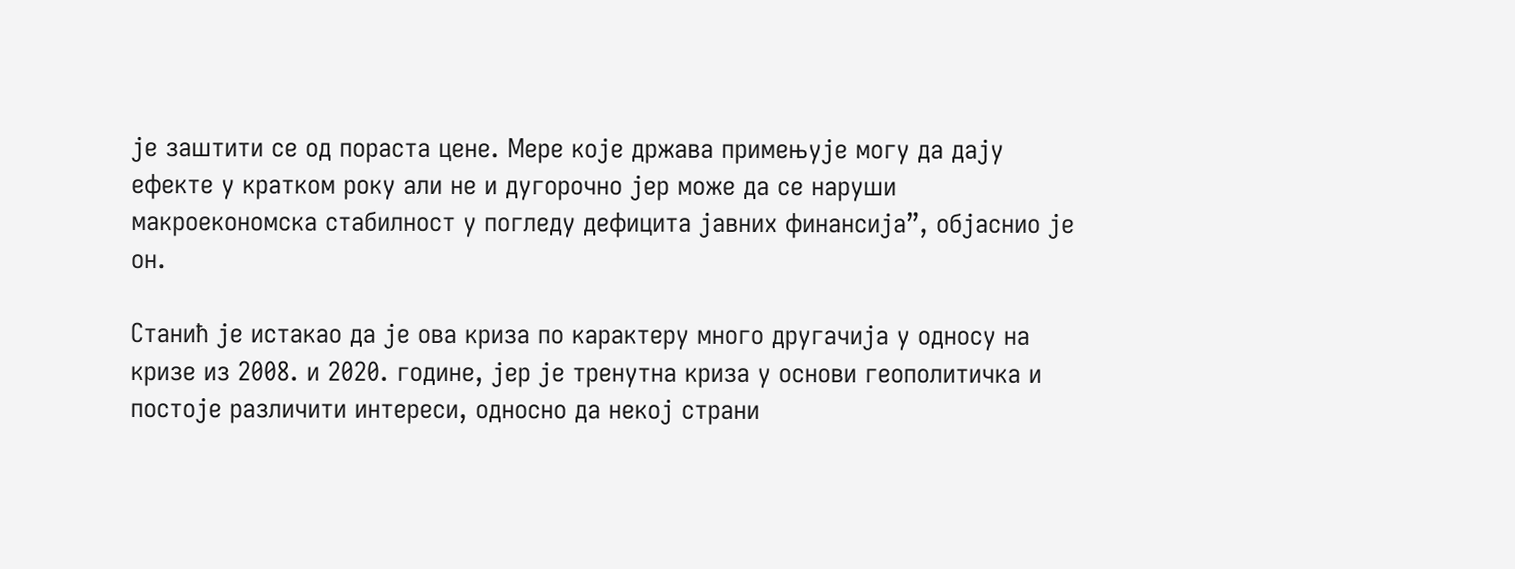је заштити се од пораста цене. Мере које држава примењује могу да дају ефекте у кратком року али не и дугорочно јер може да се наруши макроекономска стабилност у погледу дефицита јавних финансија”, објаснио је он.

Станић је истакао да је ова криза по карактеру много другачија у односу на кризе из 2008. и 2020. године, јер је тренутна криза у основи геополитичка и постоје различити интереси, односно да некој страни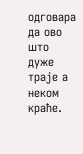одговара да ово што дуже траје а неком краће.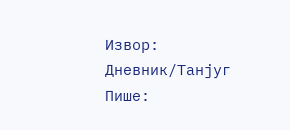Извор:
Дневник/Танјуг
Пише: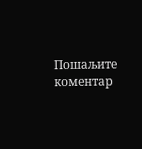Пошаљите коментар